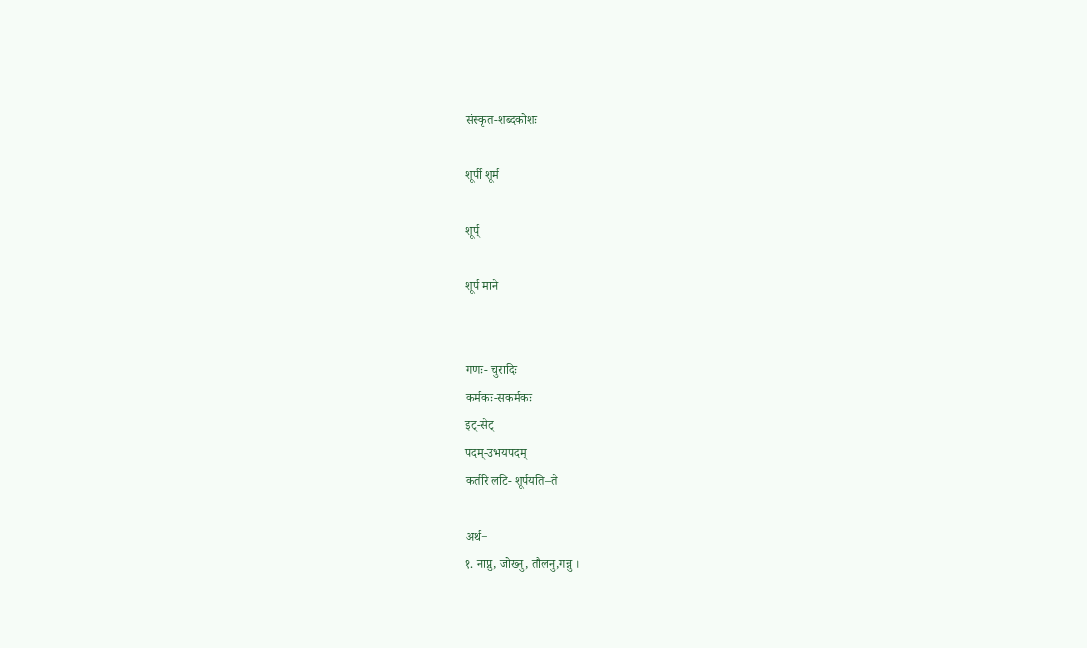संस्कृत-शब्दकोशः

शूर्पी शूर्म

शूर्प्

शूर्प माने


गणः- चुरादिः
कर्मकः-सकर्मकः
इट्-सेट्
पदम्-उभयपदम्
कर्तरि लटि- शूर्पयति–ते

अर्थ−
१. नाप्नु, जोख्नु, तौलनु,गन्नु ।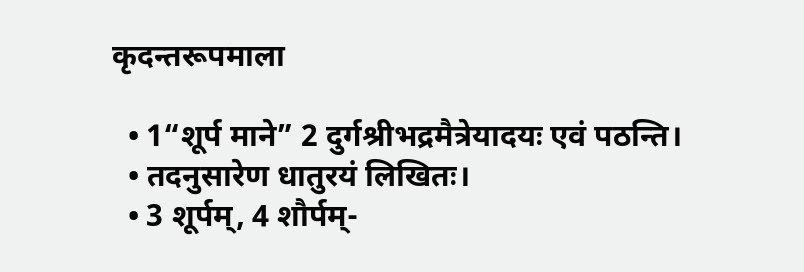कृदन्तरूपमाला

  • 1“शूर्प माने” 2 दुर्गश्रीभद्रमैत्रेयादयः एवं पठन्ति।
  • तदनुसारेण धातुरयं लिखितः।
  • 3 शूर्पम्, 4 शौर्पम्-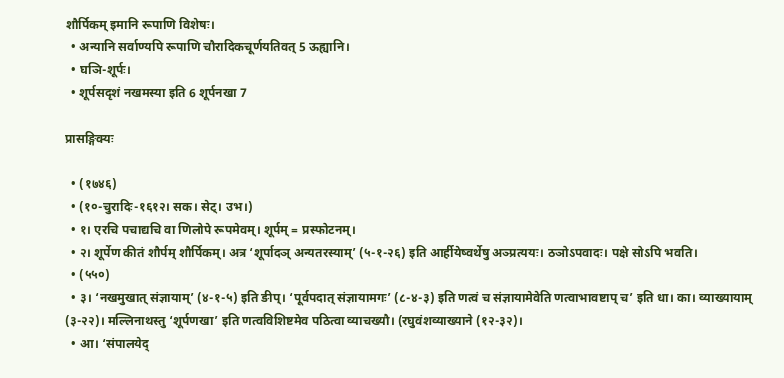शौर्पिकम् इमानि रूपाणि विशेषः।
  • अन्यानि सर्वाण्यपि रूपाणि चौरादिकचूर्णयतिवत् 5 ऊह्यानि।
  • घञि-शूर्पः।
  • शूर्पसदृशं नखमस्या इति 6 शूर्पनखा 7

प्रासङ्गिक्यः

  • (१७४६)
  • (१०-चुरादिः-१६१२। सक। सेट्। उभ।)
  • १। एरचि पचाद्यचि वा णिलोपे रूपमेवम्। शूर्पम् = प्रस्फोटनम्।
  • २। शूर्पेण कीतं शौर्पम् शौर्पिकम्। अत्र ‘शूर्पादञ् अन्यतरस्याम्’ (५-१-२६) इति आर्हीयेष्वर्थेषु अञ्प्रत्ययः। ठञोऽपवादः। पक्षे सोऽपि भवति।
  • (५५०)
  • ३। ‘नखमुखात् संज्ञायाम्’ (४-१-५) इति ङीप्। ‘पूर्वपदात् संज्ञायामगः’ (८-४-३) इति णत्वं च संज्ञायामेवेति णत्वाभावष्टाप् च’ इति धा। का। व्याख्यायाम् (३-२२)। मल्लिनाथस्तु ‘शूर्पणखा’ इति णत्वविशिष्टमेव पठित्वा व्याचख्यौ। (रघुवंशव्याख्याने (१२-३२)।
  • आ। ‘संपालयेद्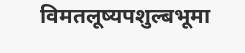विमतलूष्यपशुल्बभूमा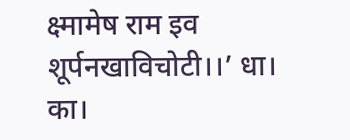क्ष्मामेष राम इव शूर्पनखाविचोटी।।’ धा। का।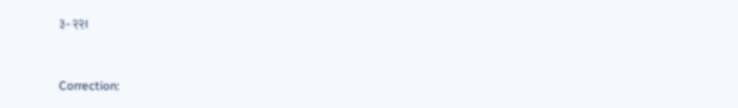३-२२।



Correction: